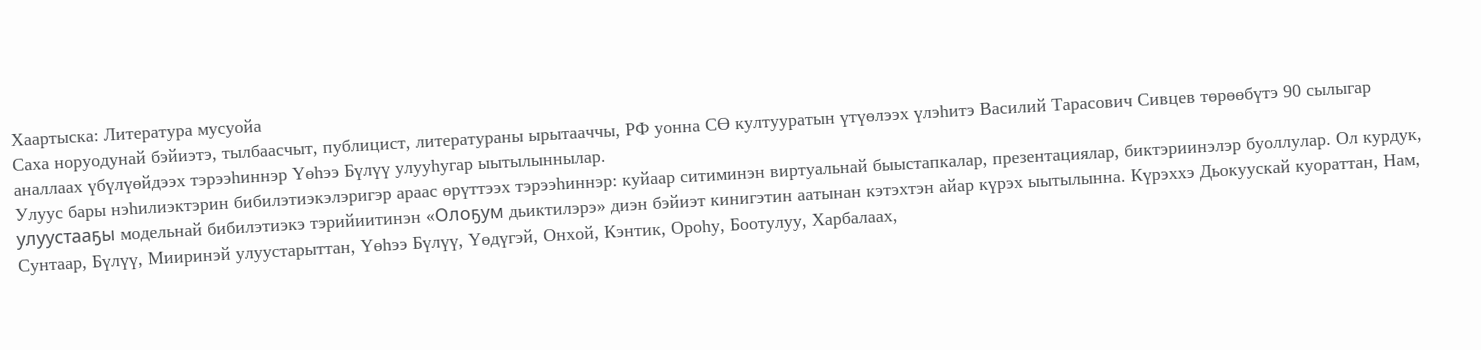Хаартыска: Литература мусуойа
Саха норуодунай бэйиэтэ, тылбаасчыт, публицист, литератураны ырытааччы, РФ уонна СӨ култууратын үтүөлээх үлэһитэ Василий Тарасович Сивцев төрөөбүтэ 90 сылыгар аналлаах үбүлүөйдээх тэрээһиннэр Үөһээ Бүлүү улууһугар ыытылыннылар.
Улуус бары нэһилиэктэрин бибилэтиэкэлэригэр араас өрүттээх тэрээһиннэр: куйаар ситиминэн виртуальнай быыстапкалар, презентациялар, биктэриинэлэр буоллулар. Ол курдук, улуустааҕы модельнай бибилэтиэкэ тэрийиитинэн «Олоҕум дьиктилэрэ» диэн бэйиэт кинигэтин аатынан кэтэхтэн айар күрэх ыытылынна. Күрэххэ Дьокуускай куораттан, Нам, Сунтаар, Бүлүү, Мииринэй улуустарыттан, Үөһээ Бүлүү, Үөдүгэй, Онхой, Кэнтик, Ороһу, Боотулуу, Харбалаах,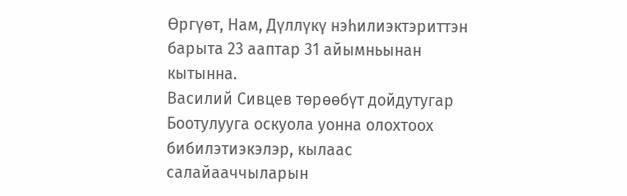Өргүөт, Нам, Дүллүкү нэһилиэктэриттэн барыта 23 ааптар 31 айымньынан кытынна.
Василий Сивцев төрөөбүт дойдутугар Боотулууга оскуола уонна олохтоох бибилэтиэкэлэр, кылаас салайааччыларын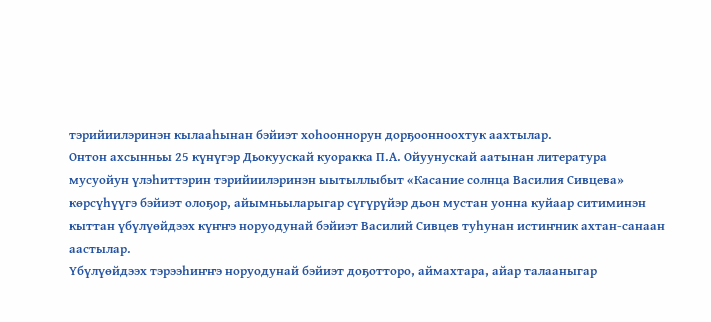тэрийиилэринэн кылааһынан бэйиэт хоһооннорун дорҕоонноохтук аахтылар.
Онтон ахсынньы 25 күнүгэр Дьокуускай куоракка П.А. Ойуунускай аатынан литература мусуойун үлэһиттэрин тэрийиилэринэн ыытыллыбыт «Касание солнца Василия Сивцева» көрсүһүүгэ бэйиэт олоҕор, айымньыларыгар сүгүрүйэр дьон мустан уонна куйаар ситиминэн кыттан үбүлүөйдээх күҥҥэ норуодунай бэйиэт Василий Сивцев туһунан истиҥник ахтан-санаан аастылар.
Үбүлүөйдээх тэрээһиҥҥэ норуодунай бэйиэт доҕотторо, аймахтара, айар талааныгар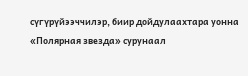сүгүрүйээччилэр, биир дойдулаахтара уонна «Полярная звезда» сурунаал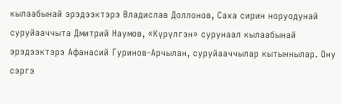кылаабынай эрэдээктэрэ Владислав Доллонов, Саха сирин норуодунай суруйааччыта Дмитрий Наумов, «Күрүлгэн» сурунаал кылаабынай эрэдээктэрэ Афанасий Гуринов-Арчылан, суруйааччылар кытыннылар. Ону сэргэ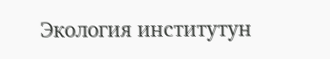Экология институтун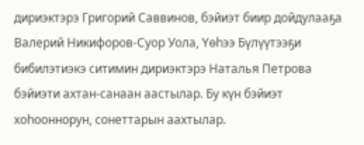дириэктэрэ Григорий Саввинов, бэйиэт биир дойдулааҕа Валерий Никифоров-Суор Уола, Үөһээ Бүлүүтээҕи бибилэтиэкэ ситимин дириэктэрэ Наталья Петрова бэйиэти ахтан-санаан аастылар. Бу күн бэйиэт хоһооннорун, сонеттарын аахтылар.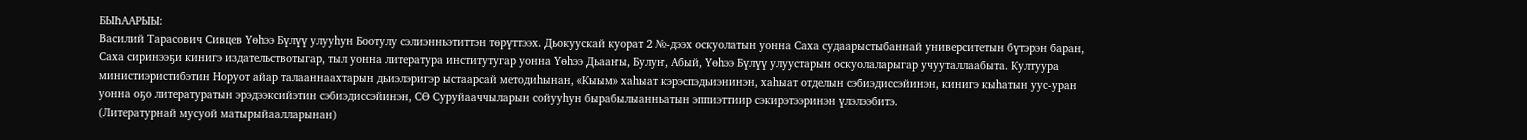БЫҺААРЫЫ:
Василий Тарасович Сивцев Үөһээ Бүлүү улууһун Боотулу сэлиэнньэтиттэн төрүттээх. Дьокуускай куорат 2 №-дээх оскуолатын уонна Саха судаарыстыбаннай университетын бүтэрэн баран, Саха сиринээҕи кинигэ издательствотыгар, тыл уонна литература институтугар уонна Үөһээ Дьааҥы, Булуҥ, Абый, Үөһээ Бүлүү улуустарын оскуолаларыгар учууталлаабыта. Култуура министиэристибэтин Норуот айар талааннаахтарын дьиэлэригэр ыстаарсай методиһынан, «Кыым» хаһыат кэрэспэдьиэнинэн, хаһыат отделын сэбиэдиссэйинэн, кинигэ кыһатын уус-уран уонна оҕо литературатын эрэдээксийэтин сэбиэдиссэйинэн, СӨ Суруйааччыларын сойууһун бырабылыанньатын эппиэттиир сэкирэтээринэн үлэлээбитэ.
(Литературнай мусуой матырыйаалларынан)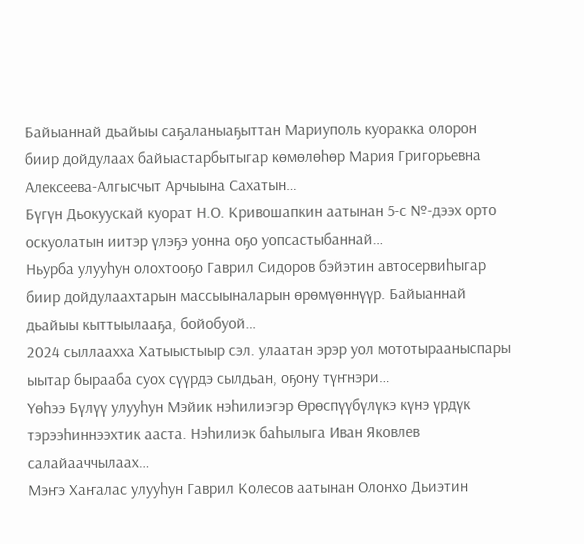Байыаннай дьайыы саҕаланыаҕыттан Мариуполь куоракка олорон биир дойдулаах байыастарбытыгар көмөлөһөр Мария Григорьевна Алексеева-Алгысчыт Арчыына Сахатын…
Бүгүн Дьокуускай куорат Н.О. Кривошапкин аатынан 5-с №-дээх орто оскуолатын иитэр үлэҕэ уонна оҕо уопсастыбаннай…
Ньурба улууһун олохтооҕо Гаврил Сидоров бэйэтин автосервиһыгар биир дойдулаахтарын массыыналарын өрөмүөннүүр. Байыаннай дьайыы кыттыылааҕа, бойобуой…
2024 сыллаахха Хатыыстыыр сэл. улаатан эрэр уол мототырааныспары ыытар бырааба суох сүүрдэ сылдьан, оҕону түҥнэри…
Үөһээ Бүлүү улууһун Мэйик нэһилиэгэр Өрөспүүбүлүкэ күнэ үрдүк тэрээһиннээхтик ааста. Нэһилиэк баһылыга Иван Яковлев салайааччылаах…
Мэҥэ Хаҥалас улууһун Гаврил Колесов аатынан Олонхо Дьиэтин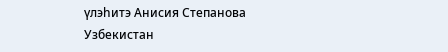үлэһитэ Анисия Степанова Узбекистан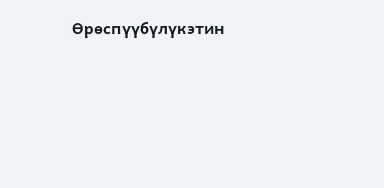Өрөспүүбүлүкэтин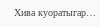Хива куоратыгар…